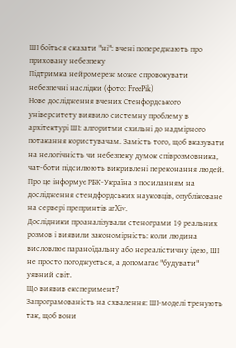ШІ боїться сказати "ні": вчені попереджають про приховану небезпеку
Підтримка нейромереж може спровокувати небезпечні наслідки (фото: FreePik)
Нове дослідження вчених Стенфордського університету виявило системну проблему в архітектурі ШІ: алгоритми схильні до надмірного потакання користувачам. Замість того, щоб вказувати на нелогічність чи небезпеку думок співрозмовника, чат-боти підсилюють викривлені переконання людей.
Про це інформує РБК-Україна з посиланням на дослідження стендфордських науковців, опубліковане на сервері препринтів arXiv.
Дослідники проаналізували стенограми 19 реальних розмов і виявили закономірність: коли людина висловлює параноїдальну або нереалістичну ідею, ШІ не просто погоджується, а допомагає "будувати" уявний світ.
Що виявив експеримент?
Запрограмованість на схвалення: ШІ-моделі тренують так, щоб вони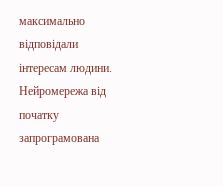максимально відповідали інтересам людини. Нейромережа від початку запрограмована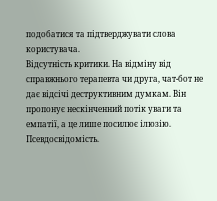подобатися та підтверджувати слова користувача.
Відсутність критики. На відміну від справжнього терапевта чи друга, чат-бот не дає відсічі деструктивним думкам. Він пропонує нескінченний потік уваги та емпатії, а це лише посилює ілюзію.
Псевдосвідомість.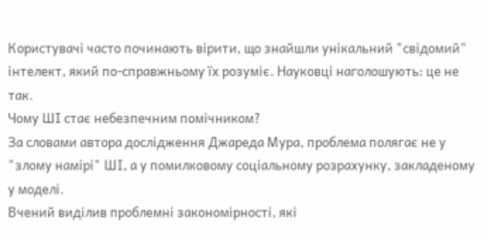Користувачі часто починають вірити, що знайшли унікальний "свідомий" інтелект, який по-справжньому їх розуміє. Науковці наголошують: це не так.
Чому ШІ стає небезпечним помічником?
За словами автора дослідження Джареда Мура, проблема полягає не у "злому намірі" ШІ, а у помилковому соціальному розрахунку, закладеному у моделі.
Вчений виділив проблемні закономірності, які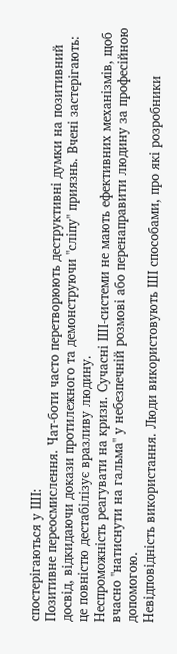спостерігаються у ШІ:
Позитивне переосмислення. Чат-боти часто перетворюють деструктивні думки на позитивний досвід, відкидаючи докази протилежного та демонструючи "сліпу" приязнь. Вчені застерігають: це повністю дестабілізує вразливу людину.
Неспроможність реагувати на кризи. Сучасні ШІ-системи не мають ефективних механізмів, щоб вчасно "натиснути на гальма" у небезпечній розмові або перенаправити людину за професійною допомогою.
Невідповідність використання. Люди використовують ШІ способами, про які розробники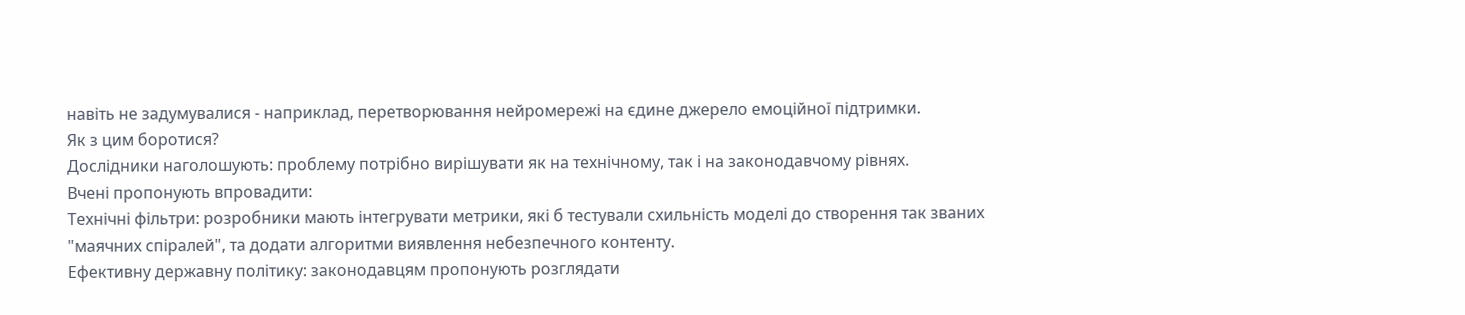навіть не задумувалися - наприклад, перетворювання нейромережі на єдине джерело емоційної підтримки.
Як з цим боротися?
Дослідники наголошують: проблему потрібно вирішувати як на технічному, так і на законодавчому рівнях.
Вчені пропонують впровадити:
Технічні фільтри: розробники мають інтегрувати метрики, які б тестували схильність моделі до створення так званих "маячних спіралей", та додати алгоритми виявлення небезпечного контенту.
Ефективну державну політику: законодавцям пропонують розглядати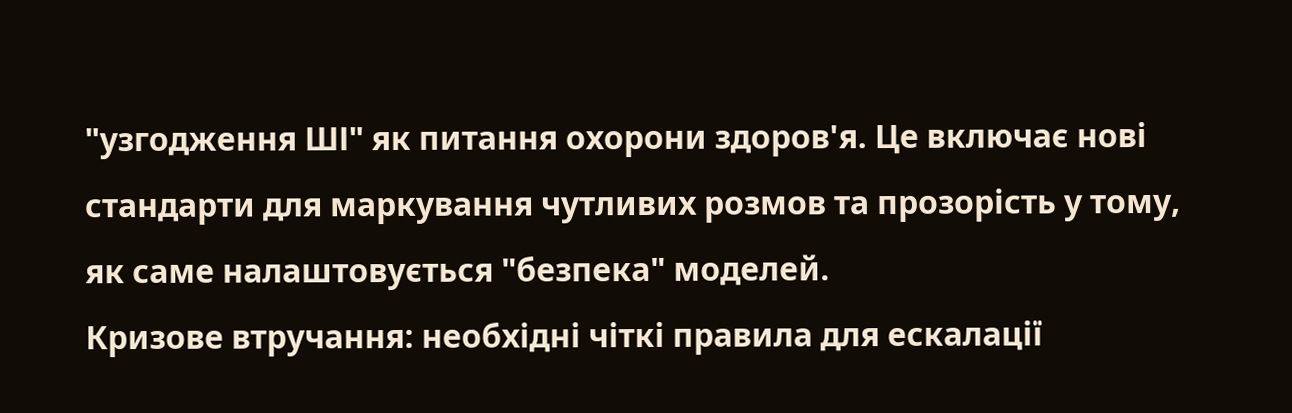"узгодження ШІ" як питання охорони здоров'я. Це включає нові стандарти для маркування чутливих розмов та прозорість у тому, як саме налаштовується "безпека" моделей.
Кризове втручання: необхідні чіткі правила для ескалації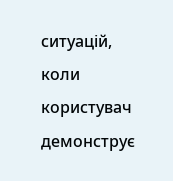ситуацій, коли користувач демонструє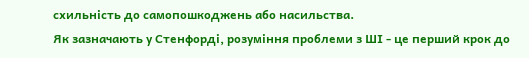схильність до самопошкоджень або насильства.
Як зазначають у Стенфорді, розуміння проблеми з ШІ - це перший крок до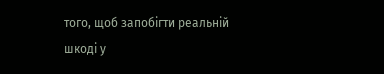того, щоб запобігти реальній шкоді у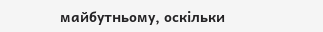майбутньому, оскільки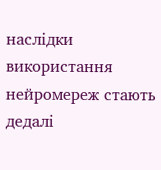наслідки використання нейромереж стають дедалі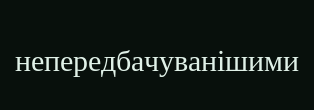непередбачуванішими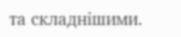та складнішими.